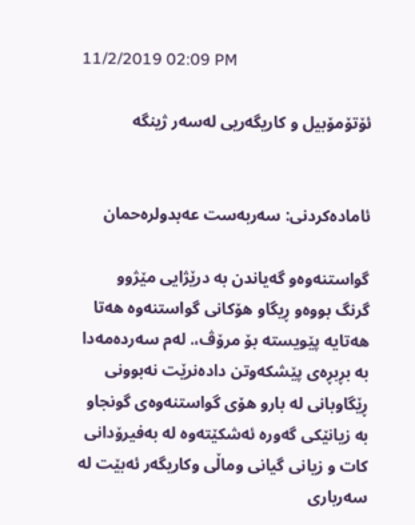11/2/2019 02:09 PM

ئۆتۆمۆبیل و كاریگه‌ریی له‌سه‌ر ژینگه‌


ئاماده‌کردنی: سه‌ربه‌ست عه‌بدولره‌حمان

گواستنه‌وه‌و گه‌یاندن به‌ درێژایی مێژوو گرنگ بووه‌و ڕیگاو هۆكانی گواستنه‌وه‌ هه‌تا هه‌تایه‌ پێویسته‌ بۆ مرۆڤ،. له‌م سه‌رده‌مه‌دا به‌ بڕبڕه‌ی‌ پێشكه‌وتن داده‌نرێت نه‌بوونی ڕێگاوبانی‌ له‌ بارو هۆی گواستنه‌وه‌ی‌ گونجاو به‌ زیانێكی گه‌وره‌ ئه‌شكێته‌وه‌ له‌ به‌فیرۆدانی كات و زیانی گیانی وماڵی وكاریگه‌ر ئه‌بێت له‌ سه‌رباری‌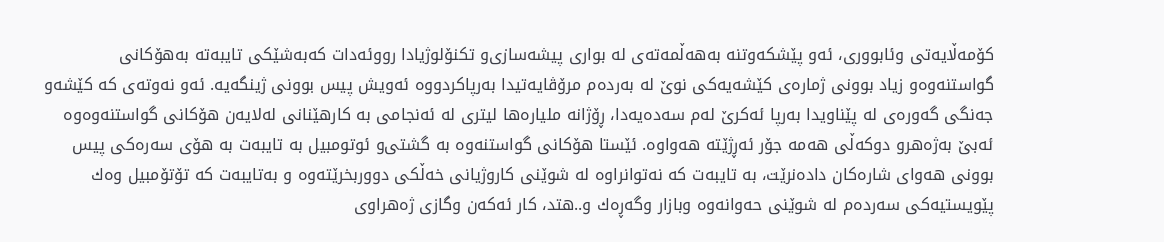كۆمه‌ڵایه‌تی‌ وئابووری‌، ئه‌و پێشكه‌وتنه‌ به‌هه‌ڵمه‌ته‌ی‌ له‌ بواری پیشه‌سازی‌و تكنۆلوژیادا رووئه‌دات كه‌به‌شێكی تایبه‌ته‌ به‌هۆكانی گواستنه‌وه‌و زیاد بوونی‌ ژماره‌ی كێشه‌یه‌كی‌ نوێ له‌ به‌رده‌م مرۆڤایه‌تیدا به‌رپاكردووه‌ ئه‌ویش پیس بوونی‌ ژینگه‌یه‌. ئه‌و نه‌وته‌ی‌ كه‌ كێشه‌و جه‌نگی‌ گه‌وره‌ی‌ له‌ پێناویدا به‌رپا ئه‌كرێ‌ له‌م سه‌ده‌یه‌دا، ڕۆژانه‌ ملیاره‌ها لیتری‌ له‌ ئه‌نجامی‌ به‌ كارهێنانی له‌لایه‌ن هۆكانی گواستنه‌وه‌وه‌ ئه‌بێ‌ به‌ژه‌هرو دوكه‌ڵی‌ هه‌مه‌ جۆر ئه‌ڕژێته‌ هه‌واوه‌. ئێستا هۆكانی گواستنه‌وه‌ به‌ گشتی‌و ئوتومبیل به‌ تایبه‌ت به‌ هۆی‌ سه‌ره‌كی پیس بوونی‌ هه‌وای‌ شاره‌كان داده‌نرێت، به‌ تایبه‌ت كه‌ نه‌توانراوه‌ له‌ شوێنی‌ كاروژیانی‌ خه‌ڵكی دووربخرێته‌وه‌ و به‌تایبه‌ت كه‌ تۆتۆمبیل وه‌ك پێویستیه‌كی‌ سه‌رده‌م له‌ شوێنی حه‌وانه‌وه‌ وبازار وگه‌ڕه‌ك و..هتد، كار ئه‌كه‌ن وگازی ژه‌هراوی‌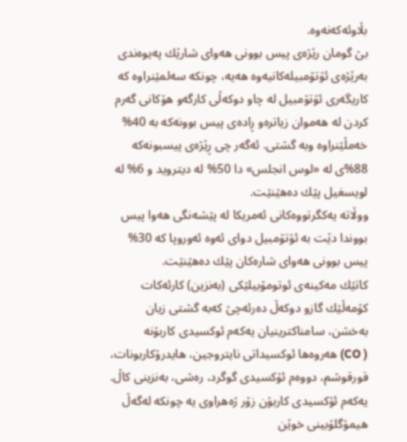بڵاوئه‌كه‌نه‌وه‌.
بێ‌ گومان رێژه‌ی‌ پیس بوونی‌ هه‌وای‌ شارێك په‌یوه‌ندی‌ به‌رێژه‌ی‌ ئۆتۆمبیله‌كانیه‌وه‌ هه‌یه‌، چونكه‌ سه‌لمێنراوه‌ كه‌ كاریگه‌ری‌ ئۆتۆمبیل له‌ چاو دوكه‌ڵی‌ كارگه‌و هۆكانی گه‌رم كردن له‌ هه‌موان زیاتره‌و ڕاده‌ی‌ پیس بوونه‌كه‌ به‌ 40% خه‌مڵێنراوه‌ وبه‌ گشتی. ئه‌گه‌ر چی ڕێژه‌ی پیسبونه‌كه‌ 88%ی‌ له‌ «لوس انجلس» دا 50% له‌ دیتروید و 6% له‌ لویسغیل پێك ده‌هێنێت.
ووڵاته‌ یه‌كگرتووه‌كانی‌ ئه‌مریكا له‌ پێشه‌نگی‌ هه‌وا پیس بووندا دێت به‌ ئۆتۆمبیل دوای ئه‌وه‌ ئه‌وروپا كه‌ 30% پیس بوونی‌ هه‌وای‌ شاره‌كان پێك ده‌هێنێت.
كاتێك مه‌كینه‌ی‌ ئوتومۆبیلێكی‌ (به‌نزین) كارئه‌كات كۆمه‌ڵێك گازو دوكه‌ڵ‌ ده‌رئه‌چێ‌ كه‌به‌ گشتی زیان به‌خشن، سامناكترینیان یه‌كه‌م ئوكسیدی كاربۆنه‌
( CO) هه‌روه‌ها ئوكسیداتی نایتروجین، هایدرۆكاربونات، قورقوشم، دووه‌م ئۆكسیدی گوگرد، ره‌شی، به‌نزینی‌ كاڵ‌.
یه‌كه‌م ئۆكسیدی كاربۆن زۆر ژه‌هراوی یه‌ چونكه‌ له‌گه‌ڵ هیمۆگلۆبینی‌ خوێن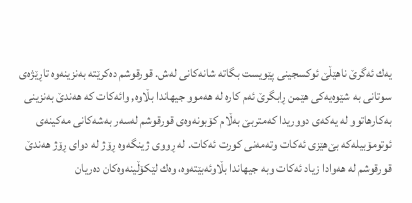یه‌ك ئه‌گرێ‌ ناهێڵێ‌ ئوكسجینی پێویست بگاته‌ شانه‌كانی له‌ش. قورقوشم ده‌كرێته‌ به‌نزینه‌وه‌ تاڕێژه‌ی‌ سوتانی به‌ شێوه‌یه‌كی هێمن ڕابگرێ‌ ئه‌م كاره‌ له‌ هه‌موو جیهاندا بڵاوه‌, وائه‌كات كه‌ هه‌ندێ‌ به‌نزینی‌ به‌كارهاتوو له‌ یه‌كه‌ی‌ دووریدا كه‌متربێ‌ به‌ڵام كۆبونه‌وه‌ی‌ قورقوشم له‌سه‌ر به‌شه‌كانی مه‌كینه‌ی‌ ئوتومۆبیله‌كه‌ بێ‌هێزی‌ ئه‌كات وته‌مه‌نی‌ كورت ئه‌كات. له‌ ڕووی‌ ژینگه‌وه‌ ڕۆژ له‌ دوای‌ ڕۆژ هه‌ندێ‌ قورقوشم له‌ هه‌وادا زیاد ئه‌كات وبه‌ جیهاندا بڵاوئه‌بێته‌وه‌، وه‌ك لێكۆڵینه‌وه‌كان ده‌ریان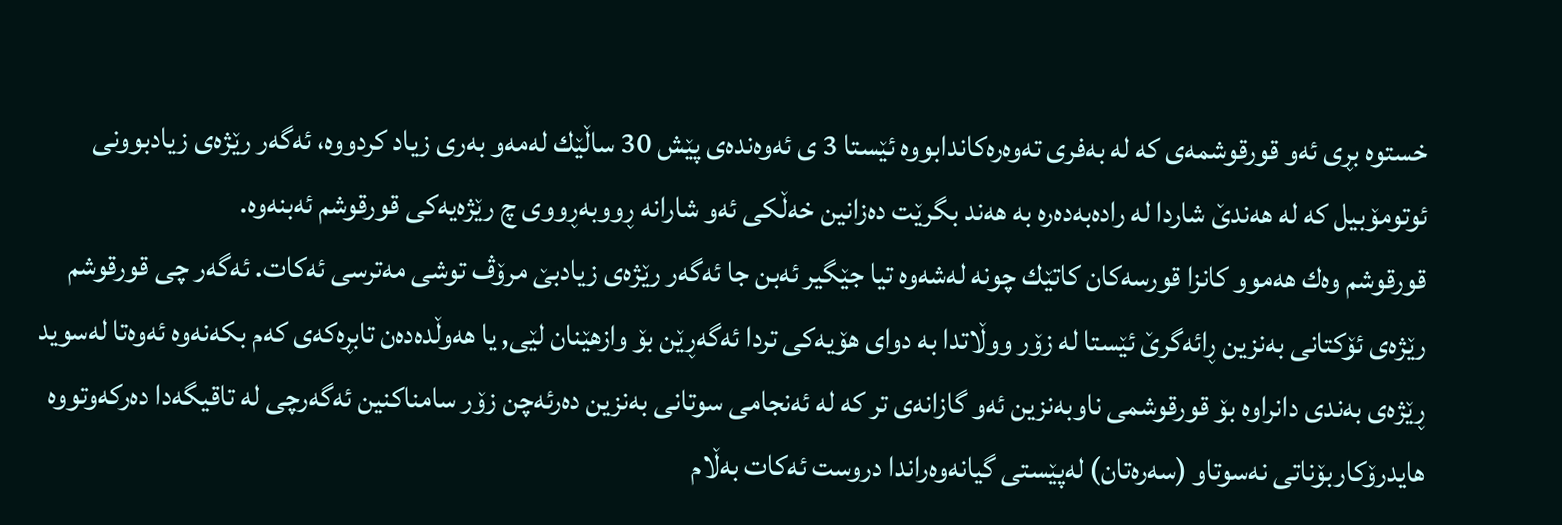خستوه‌ بڕی ئه‌و قورقوشمه‌ی‌ كه‌ له‌ به‌فری‌ ته‌وه‌ره‌كاندابووه‌ ئێستا 3 ی‌ ئه‌وه‌نده‌ی‌ پێش 30 ساڵێك له‌مه‌و به‌ری‌ زیاد كردووه‌، ئه‌گه‌ر رێژه‌ی‌ زیادبوونی‌ ئوتومۆبیل كه‌ له‌ هه‌ندێ‌ شاردا له‌ راده‌به‌ده‌ره‌ به‌ هه‌ند بگرێت ده‌زانین خه‌ڵكی ئه‌و شارانه‌ ڕووبه‌ڕووی‌ چ رێژه‌یه‌كی‌ قورقوشم ئه‌بنه‌وه‌.
قورقوشم وه‌ك هه‌موو كانزا قورسه‌كان كاتێك چونه‌ له‌شه‌وه‌ تیا جێگیر ئه‌بن جا ئه‌گه‌ر رێژه‌ی‌ زیادبێ‌ مرۆڤ توشی مه‌ترسی‌ ئه‌كات. ئه‌گه‌ر چی‌ قورقوشم رێژه‌ی‌ ئۆكتانی به‌نزین ڕائه‌گرێ‌ ئێستا له‌ زۆر ووڵاتدا به‌ دوای‌ هۆیه‌كی‌ تردا ئه‌گه‌ڕێن بۆ وازهێنان لێی‌, یا هه‌وڵده‌ده‌ن تابڕه‌كه‌ی كه‌م بكه‌نه‌وه‌ ئه‌وه‌تا له‌سوید ڕێژه‌ی‌ به‌ندی‌ دانراوه‌ بۆ قورقوشمی ناوبه‌نزین ئه‌و گازانه‌ی‌ تر كه‌ له‌ ئه‌نجامی سوتانی‌ به‌نزین ده‌رئه‌چن زۆر سامناكنین ئه‌گه‌رچی له‌ تاقیگه‌دا ده‌ركه‌وتووه‌ هایدرۆكاربۆناتی نه‌سوتاو (سه‌ره‌تان) له‌پێستی‌ گیانه‌وه‌راندا دروست ئه‌كات به‌ڵام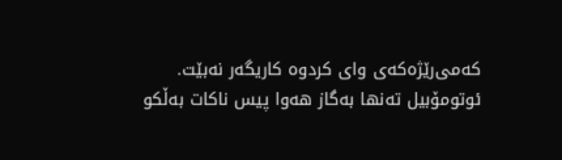كه‌می‌رێژه‌كه‌ی‌ وای كردوه‌ كاریگه‌ر نه‌بێت.
ئوتومۆبیل ته‌نها به‌گاز هه‌وا پیس ناكات به‌ڵكو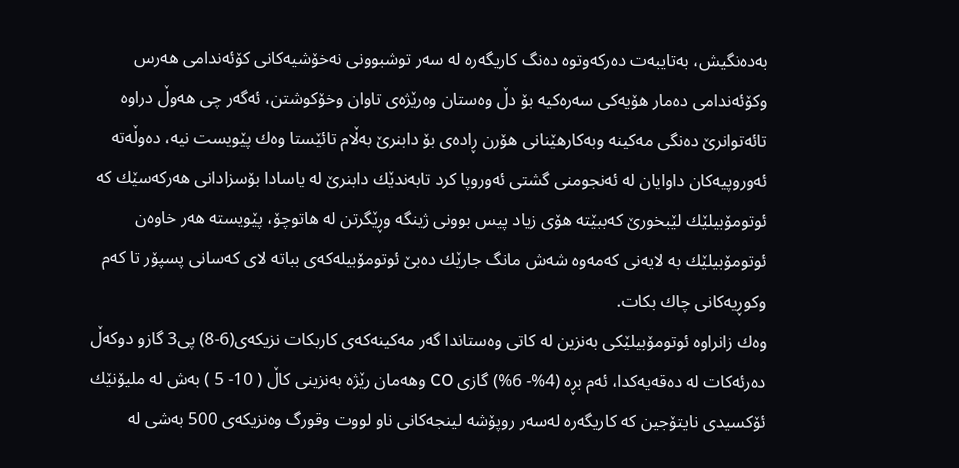به‌ده‌نگیش، به‌تایبه‌ت ده‌ركه‌وتوه‌ ده‌نگ كاریگه‌ره‌ له‌ سه‌ر توشبوونی‌ نه‌خۆشیه‌كانی‌ كۆئه‌ندامی‌ هه‌رس وكۆئه‌ندامی‌ ده‌مار هۆیه‌كی‌ سه‌ره‌كیه‌ بۆ دڵ‌ وه‌ستان وه‌رێژه‌ی‌ تاوان وخۆكوشتن، ئه‌گه‌ر چی هه‌وڵ‌ دراوه‌ تائه‌توانرێ‌ ده‌نگی‌ مه‌كینه‌ وبه‌كارهێنانی هۆرن ڕاده‌ی‌ بۆ دابنرێ‌ به‌ڵام تائێستا وه‌ك پێویست نیه‌، ده‌وڵه‌ته‌ ئه‌وروپیه‌كان داوایان له‌ ئه‌نجومنی‌ گشتی ئه‌وروپا كرد تابه‌ندێك دابنرێ‌ له‌ یاسادا بۆسزادانی‌ هه‌ركه‌سێك كه‌ ئوتومۆبیلێك لێبخورێ‌ كه‌ببێته‌ هۆی زیاد پیس بوونی‌ ژینگه‌ وڕێگرتن له‌ هاتوچۆ، پێویسته‌ هه‌ر خاوه‌ن ئوتومۆبیلێك به‌ لایه‌نی‌ كه‌مه‌وه‌ شه‌ش مانگ جارێك ده‌بێ‌ ئوتومۆبیله‌كه‌ی‌ بباته‌ لای‌ كه‌سانی‌ پسپۆر تا كه‌م وكوڕیه‌كانی‌ چاك بكات.
وه‌ك زانراوه‌ ئوتومۆبیلێكی‌ به‌نزین له‌ كاتی‌ وه‌ستاندا گه‌ر مه‌كینه‌كه‌ی‌ كاربكات نزیكه‌ی‌(6-8) پی‌3 گازو دوكه‌ڵ‌ ده‌رئه‌كات له‌ ده‌قه‌یه‌كدا، ئه‌م بڕه‌ (4%- 6%) گازی‌ CO وهه‌مان رێژه‌ به‌نزینی‌ كاڵ‌ ( 10- 5 ) به‌ش له‌ ملیۆنێك ئۆكسیدی‌ نایتۆجین كه‌ كاریگه‌ره‌ له‌سه‌ر روپۆشه‌ لینجه‌كانی ناو لووت وقورگ وه‌نزیكه‌ی‌ 500 به‌شی له‌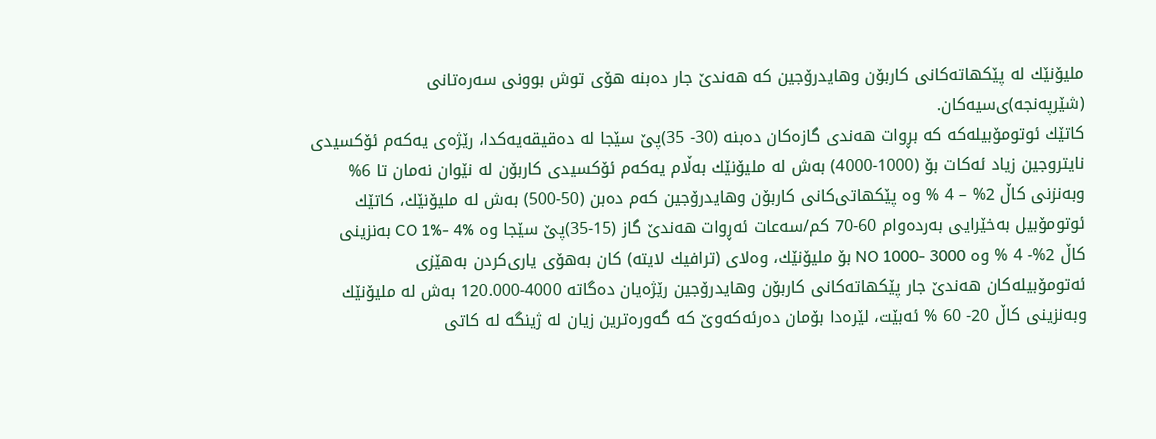ملیۆنێك له‌ پێكهاته‌كانی كاربۆن وهایدرۆجین كه‌ هه‌ندێ‌ جار ده‌بنه‌ هۆی‌ توش بوونی‌ سه‌ره‌تانی (شێرپه‌نجه‌)ی‌سیه‌كان.
كاتێك ئوتومۆبیله‌كه‌ كه‌ بڕوات هه‌ندی گازه‌كان ده‌بنه‌ (30- 35)پێ‌ سێجا له‌ ده‌قیقه‌یه‌كدا، رێژه‌ی‌ یه‌كه‌م ئۆكسیدی‌ نایتروجین زیاد ئه‌كات بۆ (1000-4000) به‌ش له‌ ملیۆنێك به‌ڵام یه‌كه‌م ئۆكسیدی كاربۆن له‌ نێوان نه‌مان تا 6% وبه‌نزنی‌ كاڵ‌ 2% – 4 % وه‌ پێكهاتی‌كانی‌ كاربۆن وهایدرۆجین كه‌م ده‌بن (50-500) به‌ش له‌ ملیۆنێك، كاتێك ئوتومۆبیل به‌خێرایی‌ به‌رده‌وام 60-70 كم/سه‌عات ئه‌ڕوات هه‌ندێ‌ گاز (15-35)پێ سێجا وه‌ CO 1%- 4% به‌نزینی‌ كاڵ‌ 2%- 4 % وه‌ NO 1000- 3000 بۆ ملیۆنێك، وه‌لای‌ (ترافیك لایته‌) كان به‌هۆی‌ یاری‌كردن به‌هێزی‌ ئه‌تومۆبیله‌كان هه‌ندێ‌ جار پێكهاته‌كانی‌ كاربۆن وهایدرۆجین رێژه‌یان ده‌گاته‌ 4000-120.000 به‌ش له‌ ملیۆنێك وبه‌نزینی‌ كاڵ‌ 20- 60 % ئه‌بێت، لێره‌دا بۆمان ده‌رئه‌كه‌وێ‌ كه‌ گه‌وره‌ترین زیان له‌ ژینگه‌ له‌ كاتی‌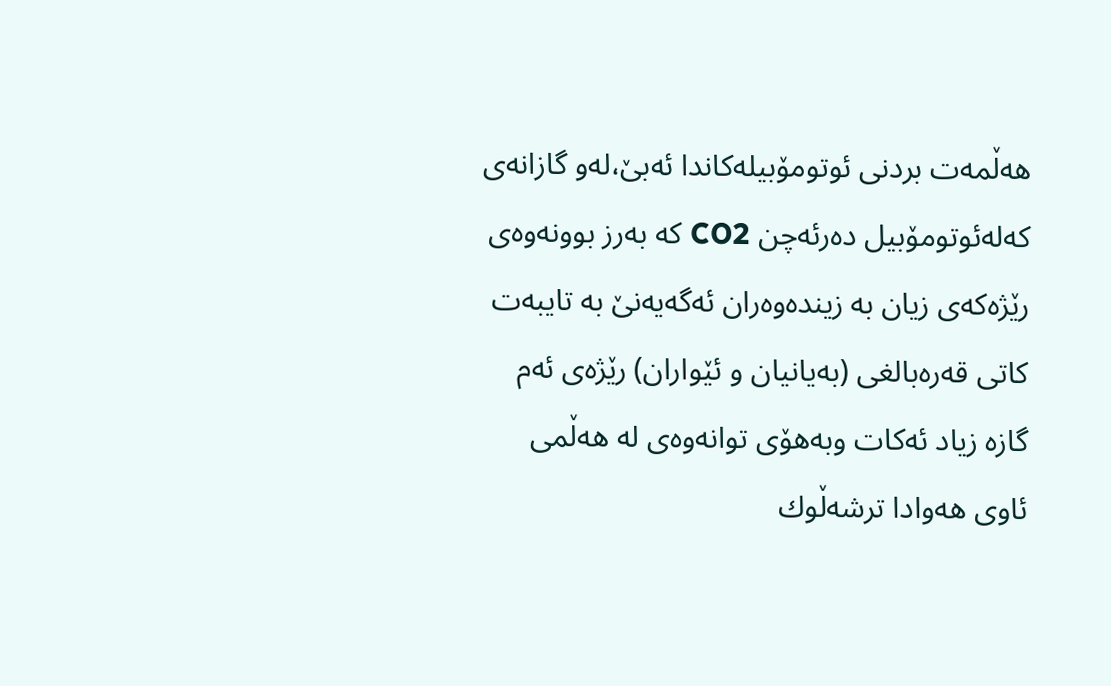هه‌ڵمه‌ت بردنی‌ ئوتومۆبیله‌كاندا ئه‌بێ‌،له‌و گازانه‌ی‌ كه‌له‌ئوتومۆبیل ده‌رئه‌چن CO2 كه‌ به‌رز بوونه‌وه‌ی‌ رێژه‌كه‌ی‌ زیان به‌ زینده‌وه‌ران ئه‌گه‌یه‌نێ‌ به‌ تایبه‌ت كاتی‌ قه‌ره‌بالغی‌ (به‌یانیان و ئێواران) رێژه‌ی‌ ئه‌م گازه‌ زیاد ئه‌كات وبه‌هۆی‌ توانه‌وه‌ی‌ له‌ هه‌ڵمی‌ ئاوی‌ هه‌وادا ترشه‌ڵوك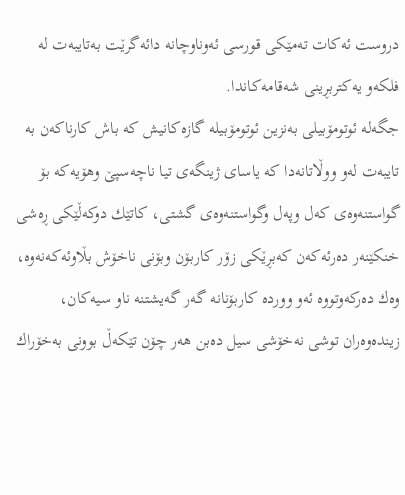دروست ئه‌كات ته‌مێكی‌ قورسی ئه‌وناوچانه‌ دائه‌گرێت به‌تایبه‌ت له‌ فلكه‌و یه‌كتربڕینی شه‌قامه‌كاندا.
جگه‌له‌ ئوتومۆبیلی‌ به‌نزین ئوتومۆبیله‌ گازه‌كانیش كه‌ باش كارناكه‌ن به‌ تایبه‌ت له‌و ووڵاتانه‌دا كه‌ یاسای‌ ژینگه‌ی‌ تیا ناچه‌سپێ‌ وهۆیه‌كه‌ بۆ گواستنه‌وه‌ی‌ كه‌ل وپه‌ل وگواستنه‌وه‌ی‌ گشتی‌، كاتێك دوكه‌ڵێكی‌ ڕه‌شی‌ خنكێنه‌ر ده‌رئه‌كه‌ن كه‌بڕێكی‌ زۆر كاربۆن وبۆنی‌ ناخۆش بڵاوئه‌كه‌نه‌وه‌، وه‌ك ده‌ركه‌وتووه‌ ئه‌و وورده‌ كاربۆنانه‌ گه‌ر گه‌یشتنه‌ ناو سیه‌كان، زینده‌وه‌ران توشی نه‌خۆشی سیل ده‌بن هه‌ر چۆن تێكه‌ڵ‌ بوونی‌ به‌خۆراك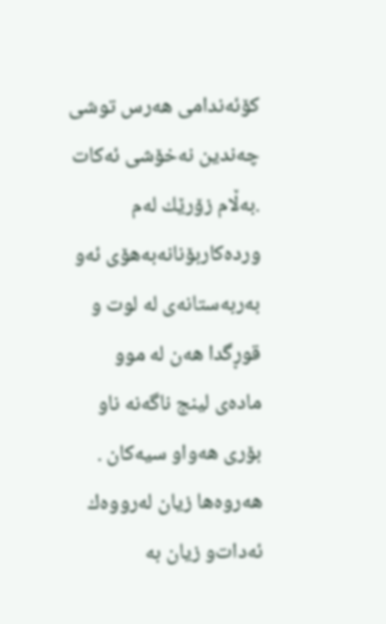كۆئه‌ندامی‌ هه‌رس توشی چه‌ندین نه‌خۆشی ئه‌كات .به‌ڵام زۆرێك له‌م ورده‌كاربۆنانه‌به‌هۆی ئه‌و به‌ربه‌ستانه‌ی له‌ لوت و قوڕگدا هه‌ن له‌ موو ماده‌ی لینج ناگه‌نه‌ ناو بۆری هه‌واو سیه‌كان . هه‌روه‌ها زیان له‌رووه‌ك ئه‌دات‌و زیان به‌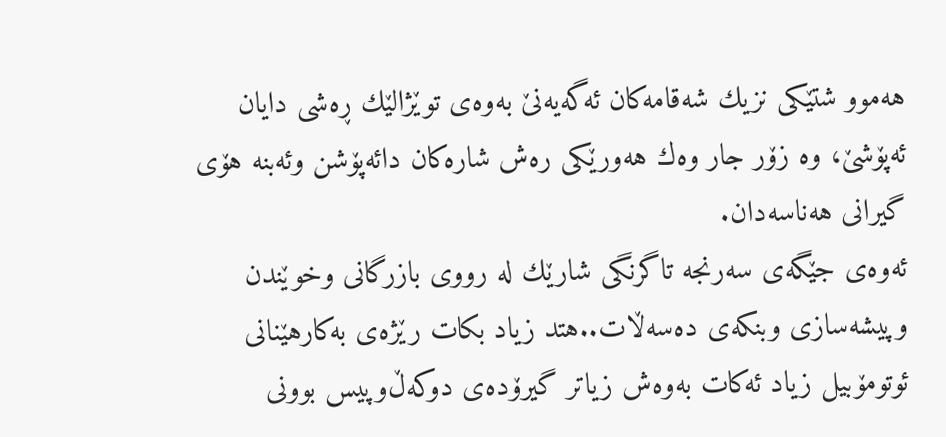هه‌موو شتێكی‌ نزیك شه‌قامه‌كان ئه‌گه‌یه‌نێ‌ به‌وه‌ی‌ توێژالێك ڕه‌شی دایان ئه‌پۆشێ‌، وه‌ زۆر جار وه‌ك هه‌ورێكی‌ ره‌ش شاره‌كان دائه‌پۆشن وئه‌بنه‌ هۆی گیرانی‌ هه‌ناسه‌دان.
ئه‌وه‌ی‌ جێگه‌ی‌ سه‌رنجه‌ تاگرنگی‌ شارێك له‌ رووی‌ بازرگانی‌ وخوێندن وپیشه‌سازی‌ وبنكه‌ی‌ ده‌سه‌ڵات..هتد زیاد بكات رێژه‌ی‌ به‌كارهێنانی‌ ئوتومۆبیل زیاد ئه‌كات به‌وه‌ش زیاتر گیرۆده‌ی‌ دوكه‌ڵ‌وپیس بوونی‌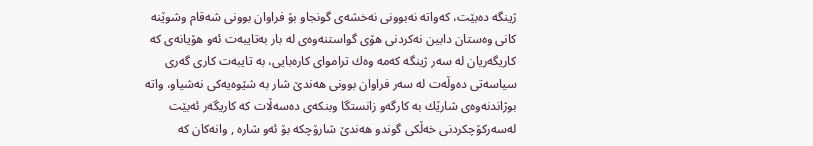ژینگه‌ ده‌بێت، كه‌واته‌ نه‌بوونی‌ نه‌خشه‌ی‌ گونجاو بۆ فراوان بوونی‌ شه‌قام وشوێنه‌ كانی‌ وه‌ستان دابین نه‌كردنی‌ هۆی‌ گواستنه‌وه‌ی‌ له‌ بار به‌تایبه‌ت ئه‌و هۆیانه‌ی‌ كه‌ كاریگه‌ریان له‌ سه‌ر ژینگه‌ كه‌مه‌ وه‌ك تراموای‌ كاره‌بایی‌، به‌ تایبه‌ت كاری‌ گه‌ری‌ سیاسه‌تی‌ ده‌وڵه‌ت له‌ سه‌ر فراوان بوونی‌ هه‌ندێ‌ شار به‌ شێوه‌یه‌كی‌ نه‌شیاو، واته‌ بوژاندنه‌وه‌ی‌ شارێك به‌ كارگه‌و زانستگا وبنكه‌ی‌ ده‌سه‌ڵات كه‌ كاریگه‌ر ئه‌بێت له‌سه‌ركۆچكردنی‌ خه‌ڵكی‌ گوندو هه‌ندێ‌ شارۆچكه‌ بۆ ئه‌و شاره‌ , وانه‌كان كه‌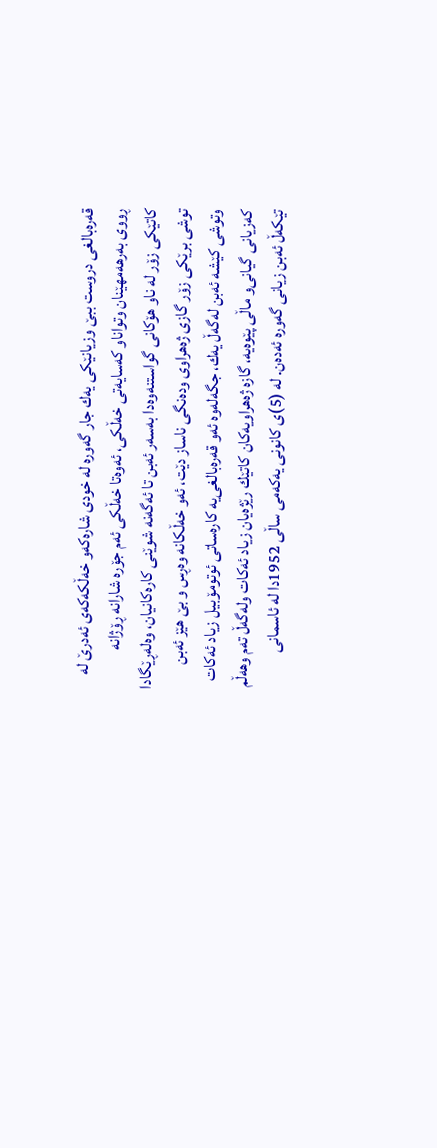قه‌ره‌بالغی‌ دروست ببێ‌ وزیانێكی‌ یه‌ك جار گه‌وره‌ له‌ خودی‌ شاره‌كه‌و خه‌ڵكه‌كه‌ی‌ ئه‌درێ‌ له‌ ڕووی به‌رهه‌مهێنان وتواناو كه‌سایه‌تی‌ خه‌ڵكی‌، ئه‌وه‌تا خه‌ڵكی‌ ئه‌م جۆره‌ شارانه‌ ڕۆژانه‌ كاتێكی‌ زۆر له‌ ناو هۆكانی‌ گواستنه‌وه‌دا به‌سه‌ر ئه‌بن تا ئه‌گه‌نه‌ شوێنی‌ كاره‌كانیان، وه‌له‌ڕێگادا توشی‌ برێكی‌ زۆر گازی‌ ژه‌هراوی‌ وده‌نگی‌ ناساز دێت، ئه‌و خه‌ڵكانه‌ وه‌ڕس و بێ‌ هێز ئه‌بن وتوشی‌ كێشه‌ ئه‌بن له‌گه‌ڵ‌ یه‌ك، جگه‌له‌وه‌ ئه‌و قه‌ره‌بالغی‌یه‌ كاره‌ساتی‌ ئوتومۆبیل زیاد ئه‌كات كه‌زیانی‌ گیانی‌و ماڵی‌ پێوه‌یه‌، گازه‌ ژه‌هراویه‌كان كاتێك رێژه‌یان زیاد ئه‌كات وله‌گه‌ڵ‌ ته‌م وهه‌ڵم تێكه‌ڵ‌ ئه‌بن زیانی‌ گه‌وره‌ ئه‌ده‌ن. له‌ (5)ی‌ كانونی‌ یه‌كه‌می‌ ساڵی‌ 1952دا له‌ ئاسمانی‌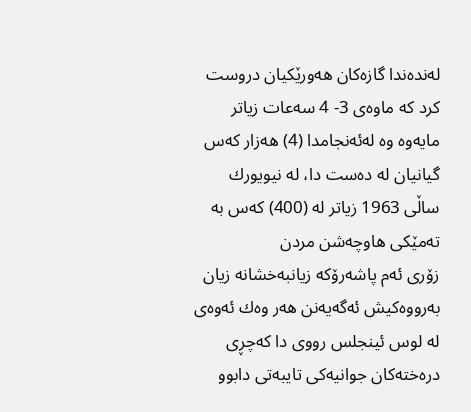له‌نده‌ندا گازه‌كان هه‌ورێكیان دروست كرد كه‌ ماوه‌ی‌ 3- 4 سه‌عات زیاتر مایه‌وه‌ وه‌ له‌ئه‌نجامدا (4) هه‌زار كه‌س گیانیان له‌ ده‌ست دا، له‌ نیویورك ساڵی‌ 1963 زیاتر له‌ (400) كه‌س به‌ ته‌مێكی‌ هاوچه‌شن مردن
زۆری‌ ئه‌م پاشه‌رۆكه‌ زیانبه‌خشانه‌ زیان به‌رووه‌كیش ئه‌گه‌یه‌نن هه‌ر وه‌ك ئه‌وه‌ی‌ له‌ لوس ئینجلس رووی‌ دا كه‌چڕی‌ دره‌خته‌كان جوانیه‌كی‌ تایبه‌تی‌ دابوو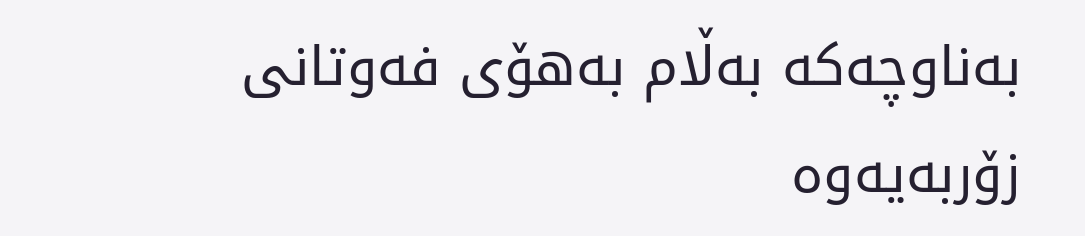به‌ناوچه‌كه‌ به‌ڵام به‌هۆی‌ فه‌وتانی‌ زۆربه‌یه‌وه‌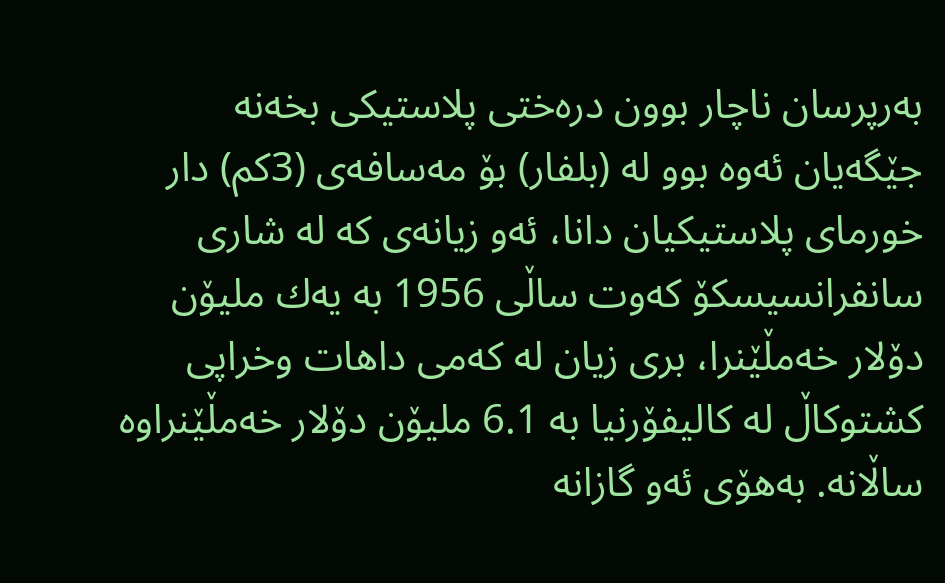به‌رپرسان ناچار بوون دره‌ختی‌ پلاستیكی‌ بخه‌نه‌ جێگه‌یان ئه‌وه‌ بوو له‌ (بلفار) بۆ مه‌سافه‌ی‌ (3كم) دار خورمای‌ پلاستیكیان دانا، ئه‌و زیانه‌ی‌ كه‌ له‌ شاری‌ سانفرانسیسكۆ كه‌وت ساڵی‌ 1956 به‌ یه‌ك ملیۆن دۆلار خه‌مڵێنرا، بری زیان له‌ كه‌می‌ داهات وخراپی‌ كشتوكاڵ‌ له‌ كالیفۆرنیا به‌ 6.1 ملیۆن دۆلار خه‌مڵێنراوه‌ ساڵانه‌. به‌هۆی‌ ئه‌و گازانه‌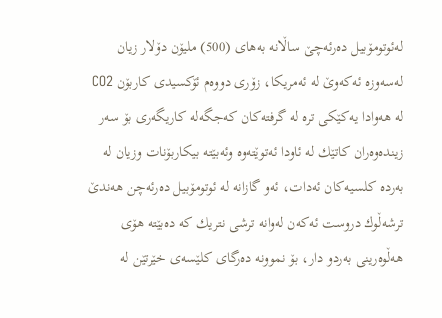له‌ئوتومۆبیل ده‌رئه‌چێ‌ ساڵانه‌ به‌های‌ (500) ملیۆن دۆلار زیان له‌سه‌وزه‌ ئه‌كه‌وێ‌ له‌ ئه‌مریكا، زۆری‌ دووه‌م ئۆكسیدی‌ كاربۆن CO2 له‌ هه‌وادا یه‌كێكی‌ تره‌ له‌ گرفته‌كان كه‌جگه‌له‌ كاریگه‌ری‌ بۆ سه‌ر زینده‌وه‌ران كاتێك له‌ ئاودا ئه‌توێته‌وه‌ وئه‌بێته‌ بیكاربۆنات وزیان له‌ به‌رده‌ كلسیه‌كان ئه‌دات، ئه‌و گازانه‌ له‌ ئوتومۆبیل ده‌رئه‌چن هه‌ندێ‌ ترشه‌ڵوك دروست ئه‌كه‌ن له‌وانه‌ ترشی نتریك كه‌ ده‌بێته‌ هۆی هه‌ڵوه‌رینی‌ به‌ردو دار، بۆ نموونه‌ ده‌رگای‌ كلێسه‌ی‌ خێرتێن له‌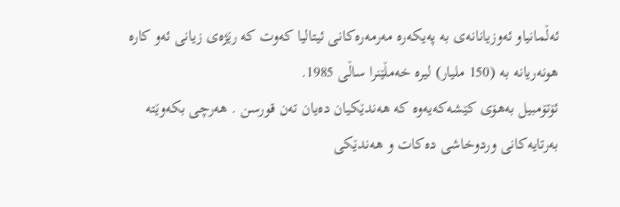ئه‌ڵمانیاو ئه‌وزیانانه‌ی‌ به‌ په‌یكه‌ره‌ مه‌رمه‌ره‌كانی‌ ئیتالیا كه‌وت كه‌ رێژه‌ی‌ زیانی‌ ئه‌و كاره‌ هونه‌ریانه‌ به‌ (150 ملیار) لیره‌ خه‌مڵێنرا ساڵی 1985.
ئۆتۆمبیل به‌هۆی كێشه‌كه‌یه‌وه‌ كه‌ هه‌ندێكیان ده‌یان ته‌ن قورسن . هه‌رچی بكه‌وێته‌ به‌رتایه‌كانی وردوخاشی ده‌كات و هه‌ندێكی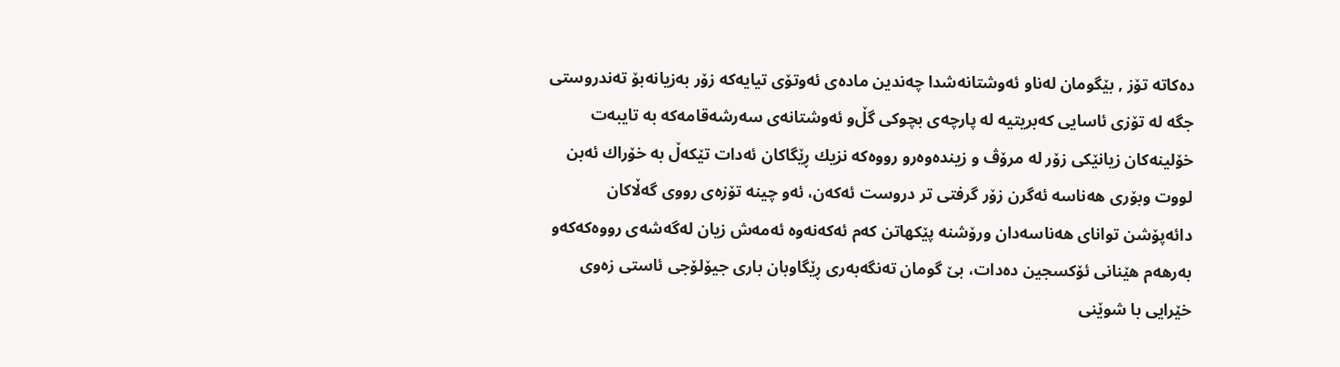ده‌كاته‌ تۆز , بێگومان له‌ناو ئه‌وشتانه‌شدا چه‌ندین ماده‌ی ئه‌وتۆی تیایه‌كه‌ زۆر به‌زیانه‌بۆ ته‌ندروستی جگه‌ له‌ تۆزی ئاسایی كه‌بریتیه‌ له‌ پارچه‌ی‌ بچوكی‌ گڵ‌و ئه‌وشتانه‌ی‌ سه‌رشه‌قامه‌كه‌ به‌ تایبه‌ت خۆلینه‌كان زیانێكی‌ زۆر له‌ مرۆڤ و زینده‌وه‌رو رووه‌كه‌ نزیك ڕێگاكان ئه‌دات تێكه‌ڵ‌ به‌ خۆراك ئه‌بن لووت وبۆری‌ هه‌ناسه‌ ئه‌گرن زۆر گرفتی‌ تر دروست ئه‌كه‌ن، ئه‌و چینه‌ تۆزه‌ی‌ رووی‌ گه‌ڵاكان دائه‌پۆشن توانای‌ هه‌ناسه‌دان ورۆشنه‌ پێكهاتن كه‌م ئه‌كه‌نه‌وه‌ ئه‌مه‌ش زیان له‌گه‌شه‌ی‌ رووه‌كه‌كه‌و به‌رهه‌م هێنانی‌ ئۆكسجین ده‌دات، بێ‌ گومان ته‌نگه‌به‌ری‌ ڕێگاوبان باری‌ جیۆلۆجی‌ ئاستی‌ زه‌وی‌ خێرایی‌ با شوێنی‌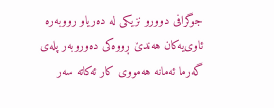جوگرافی دوورو نزیكی‌ له‌ ده‌ریاو رووبه‌ره‌ ئاوی‌یه‌كان هه‌ندێ‌ ڕووه‌كی‌ ده‌وروبه‌ر پله‌ی‌ گه‌رما ئه‌مانه‌ هه‌مووی‌ كار ئه‌كاته‌ سه‌ر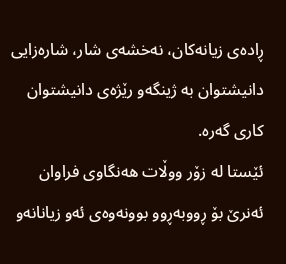ڕاده‌ی‌ زیانه‌كان، نه‌خشه‌ی‌ شار، شاره‌زایی‌ دانیشتوان به‌ ژینگه‌و رێژه‌ی‌ دانیشتوان كاری‌ گه‌ره‌.
ئێستا له‌ زۆر ووڵات هه‌نگاوی‌ فراوان ئه‌نرێ‌ بۆ ڕووبه‌ڕوو بوونه‌وه‌ی‌ ئه‌و زیانانه‌و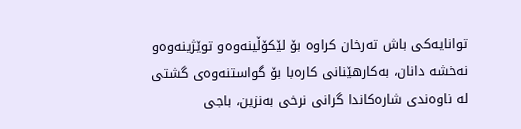توانایه‌كی‌ باش ته‌رخان كراوه‌ بۆ لێكۆڵینه‌وه‌و توێژینه‌وه‌و نه‌خشه‌ دانان، به‌كارهێنانی‌ كاره‌با بۆ گواستنه‌وه‌ی‌ گشتی‌ له‌ ناوه‌ندی‌ شاره‌كاندا گرانی‌ نرخی‌ به‌نزین، باجی‌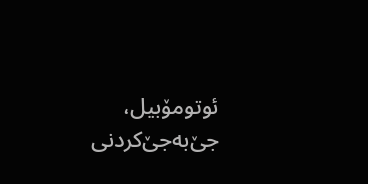ئوتومۆبیل، جێ‌به‌جێ‌كردنی‌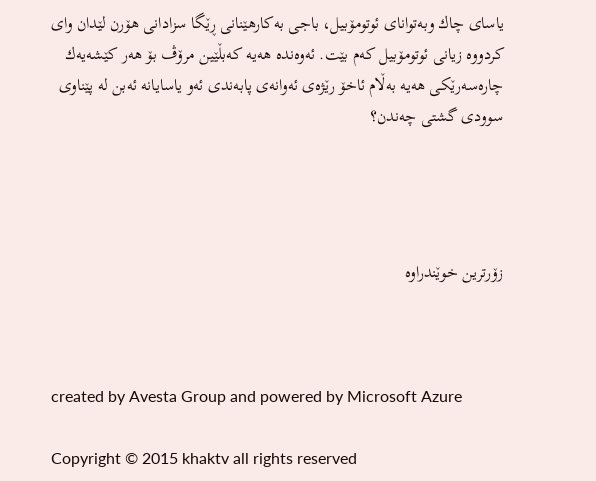یاسای‌ چاك وبه‌توانای‌ ئوتومۆبیل، باجی‌ به‌كارهێنانی‌ ڕێگا سزادانی‌ هۆرن لێدان وای‌ كردووه‌ زیانی‌ ئوتومۆبیل كه‌م بێت. ئه‌وه‌نده‌ هه‌یه‌ كه‌بڵێین مرۆڤ بۆ هه‌ر كێشه‌یه‌ك چاره‌سه‌رێكی‌ هه‌یه‌ به‌ڵام ئاخۆ رێژه‌ی‌ ئه‌وانه‌ی‌ پابه‌ندی‌ ئه‌و یاسایانه‌ ئه‌بن له‌ پێناوی‌ سوودی‌ گشتی‌ چه‌ندن؟




زۆرترین خوێندراوە



created by Avesta Group and powered by Microsoft Azure

Copyright © 2015 khaktv all rights reserved